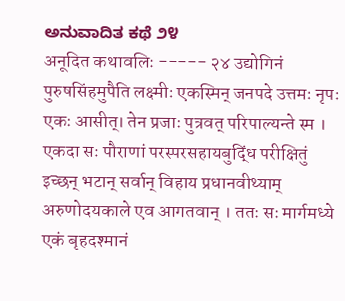ಅನುವಾದಿತ ಕಥೆ ೨೪
अनूदित कथावलिः ----- २४ उद्योगिनं पुरुषसिंहमुपैति लक्ष्मीः एकस्मिन् जनपदे उत्तमः नृपः एकः आसीत्। तेन प्रजाः पुत्रवत् परिपाल्यन्ते स्म । एकदा सः पौराणां परस्परसहायबुद्धिं परीक्षितुं इच्छन् भटान् सर्वान् विहाय प्रधानवीथ्याम् अरुणोदयकाले एव आगतवान् । ततः सः मार्गमध्ये एकं बृहदश्मानं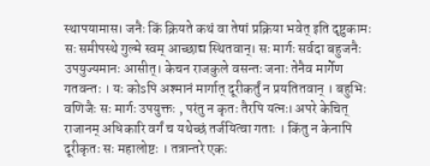स्थापयामास। जनैः किं क्रियते कथं वा तेषां प्रक्रिया भवेत् इति दृष्टुकामः सः समीपस्थे गुल्मे स्वम् आच्छाद्य स्थितवान्। सः मार्गः सर्वदा बहुजनैः उपयुज्यमानः आसीत्। केचन राजकुले वसन्तः जनाः तेनैव मार्गेण गतवन्तः । यः कोsपि अश्मानं मार्गात् दूरीकर्तुं न प्रयतितवान् । बहुभिः वणिजैः सः मार्गः उपयुक्तः , परंतु न कृतः तैरपि यत्नः। अपरे केचित् राजानम् अधिकारि वर्गं च यथेच्छं तर्जयित्वा गताः । किंतु न केनापि दूरीकृतः सः महालोष्टः । तत्रान्तरे एकः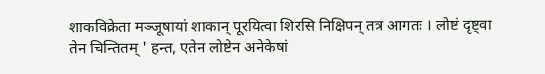शाकविक्रेता मञ्जूषायां शाकान् पूरयित्वा शिरसि निक्षिपन् तत्र आगतः । लोष्टं दृष्ट्वा तेन चिन्तितम् ' हन्त, एतेन लोष्टेन अनेकेषां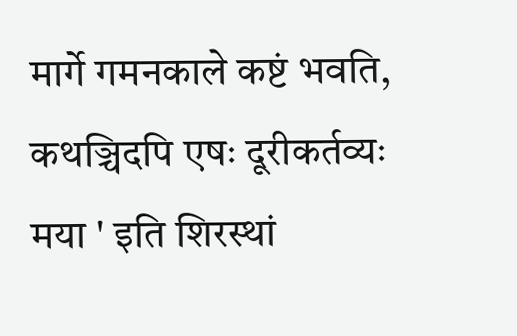मार्गे गमनकाले कष्टं भवति, कथञ्चिदपि एषः दूरीकर्तव्यः मया ' इति शिरस्थां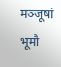मञ्जूषां भूमौ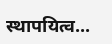स्थापयित्व...